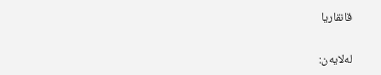قانقاریا

له‌لایه‌ن: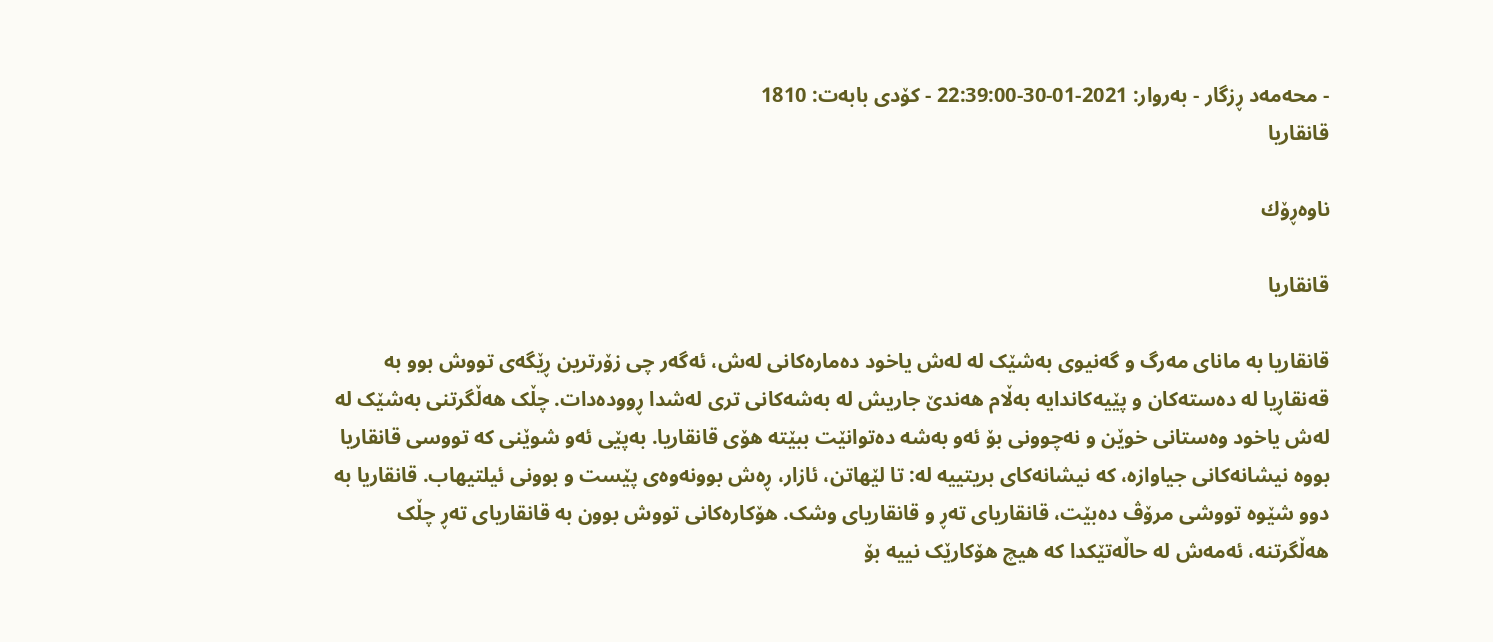- محەمەد ڕزگار - به‌روار: 2021-01-30-22:39:00 - کۆدی بابەت: 1810
قانقاریا

ناوه‌ڕۆك

قانقاریا

قانقاریا بە مانای مەرگ و گەنیوی بەشێک لە لەش یاخود دەمارەکانی لەش، ئەگەر چی زۆرترین ڕێگەی تووش بوو بە قەنقاڕیا لە دەستەکان و پێیەکاندایە بەڵام هەندێ جاریش لە بەشەکانی تری لەشدا ڕوودەدات. چڵک هەڵگرتنی بەشێک لە لەش یاخود وەستانی خوێن و نەچوونی بۆ ئەو بەشە دەتوانێت ببێتە هۆی قانقاریا. بەپێی ئەو شوێنی کە تووسی قانقاریا بووە نیشانەکانی جیاوازە، کە نیشانەکای بریتییە لە: تا لێهاتن، ئازار، ڕەش بوونەوەی پێست و بوونی ئیلتیهاب. قانقاریا بە دوو شێوە تووشی مرۆڤ دەبێت، قانقاریای تەڕ و قانقاریای وشک. هۆکارەکانی تووش بوون بە قانقاریای تەڕ چڵک هەڵگرتنە، ئەمەش لە حاڵەتێکدا کە هیچ هۆکارێک نییە بۆ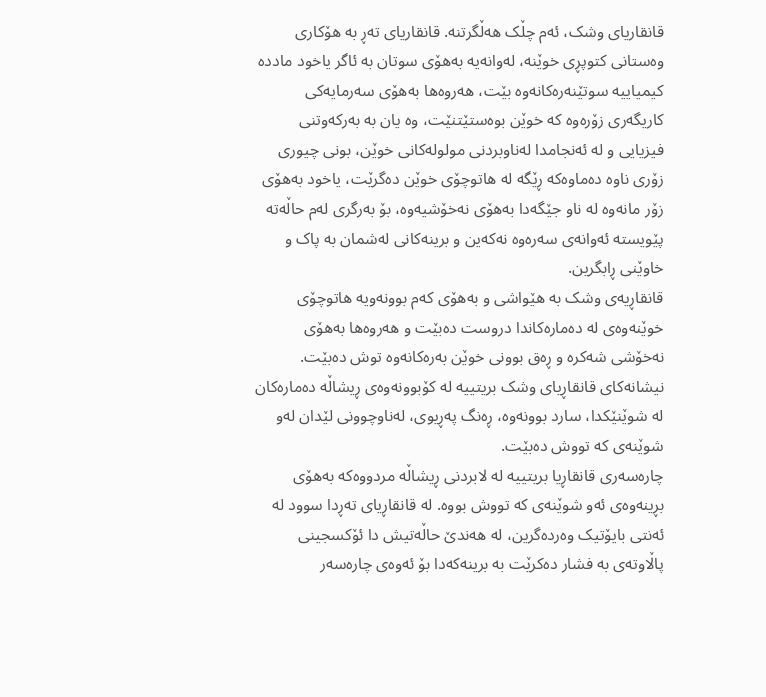قانقاریای وشک، ئەم چڵک هەڵگرتنە. قانقاریای تەڕ بە هۆکاری وەستانی کتوپڕی خوێنە، لەوانەیە بەهۆی سوتان بە ئاگر یاخود ماددە کیمیاییە سوتێنەرەکانەوە بێت، هەروەها بەهۆی سەرمایەکی کاریگەری زۆرەوە کە خوێن بوەستێتنێت، وە یان بە بەرکەوتنی فیزیایی و لە ئەنجامدا لەناوبردنی مولولەکانی خوێن، بونی چيوری زۆری ناوە دەماوەکە ڕێگە لە هاتوچۆی خوێن دەگرێت، یاخود بەهۆی زۆر مانەوە لە ناو جێگەدا بەهۆی نەخۆشیەوە، بۆ بەرگری لەم حاڵەتە پێویستە ئەوانەی سەرەوە نەکەین و برینەکانی لەشمان بە پاک و خاوێنی ڕابگرین.
قانقاڕیەی وشک بە هێواشی و بەهۆی کەم بوونەویە هاتوچۆی خوێنەوەی لە دەمارەکاندا دروست دەبێت و هەروەها بەهۆی نەخۆشی شەکرە و ڕەق بوونی خوێن بەرەکانەوە توش دەبێت. نیشانەکای قانقاڕیای وشک بریتییە لە کۆبوونەوەی ڕیشاڵە دەمارەکان لە شوێنێکدا، سارد بوونەوە، ڕەنگ پەڕیوی، لەناوچوونی لێدان لەو شوێنەی کە تووش دەبێت.
چارەسەری قانقاڕیا بریتییە لە لابردنی ڕیشاڵە مردووەکە بەهۆی بڕینەوەی ئەو شوێنەی کە تووش بووە. لە قانقاڕیای تەڕدا سوود لە ئەنتی بایۆتیک وەردەگرین، لە هەندێ حاڵەتیش دا ئۆکسجینی پاڵاوتەی بە فشار دەکرێت بە برینەکەدا بۆ ئەوەی چارەسەر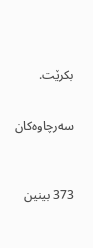بکرێت.


سەرچاوەکان



373 بینین